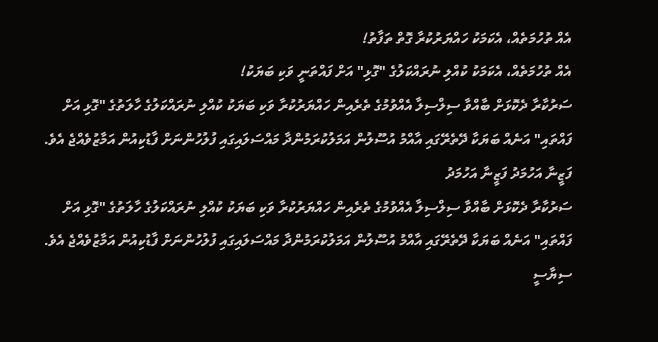އެއް ތުހުމަތެއް، އެކަމަކު ހައްޔަރުކުރާ ގޮތް ތަފާތު!
އެއް ތުހުމަތެއް، އެކަމަކު ކުއްލި ނުރައްކަލުގެ "ގޮޅި" އަށް ފައްތަނީ ވަކި ބަޔަކު!
ސަރުކާރާ ދެކޮޅަށް ބާއްވާ ސިލްސިލާ އެއްވުމުގެ ތެރެއިން ހައްޔަރުކުރާ ވަކި ބަޔަކު ކުއްލި ނުރައްކަލުގެ ހާލަތުގެ "ގޮޅި އަށް ފައްތައި" އަނެއް ބަޔަކާ ދޭތެރޭގައި އާއްމު އުސޫލުން އަމަލުކުރަމުންދާ މައްސަލައިގައި ފުލުހުންނަށް ފާޑުކިއުން އަމާޒުވެއްޖެ އެވެ.
ފަޒީނާ އަހުމަދު ފަޒީނާ އަހުމަދު
ސަރުކާރާ ދެކޮޅަށް ބާއްވާ ސިލްސިލާ އެއްވުމުގެ ތެރެއިން ހައްޔަރުކުރާ ވަކި ބަޔަކު ކުއްލި ނުރައްކަލުގެ ހާލަތުގެ "ގޮޅި އަށް ފައްތައި" އަނެއް ބަޔަކާ ދޭތެރޭގައި އާއްމު އުސޫލުން އަމަލުކުރަމުންދާ މައްސަލައިގައި ފުލުހުންނަށް ފާޑުކިއުން އަމާޒުވެއްޖެ އެވެ.
ސިޔާސީ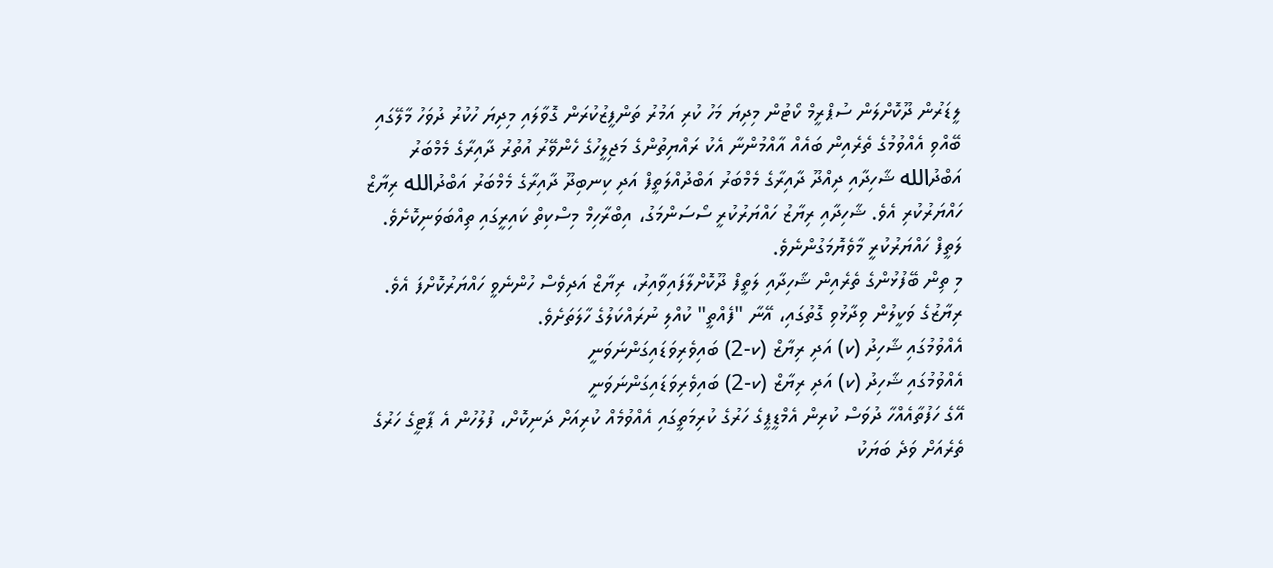ލީޑަރުން ދޫކޮށްލަން ސުޕްރީމް ކޯޓުން މިދިޔަ މަހު ކުރި އަމުރު ތަންފީޒުކުރަން ގޮވާލައި މިދިޔަ ހުކުރު ދުވަހު މާލޭގައި ބޭއްވި އެއްވުމުގެ ތެރެއިން ބައެއް އާއްމުންނާ އެކު ރައްޔިތުންގެ މަޖިލީހުގެ ހެންވޭރު އުތުރު ދާއިރާގެ މެމްބަރު އަބްދުالله ޝާހިދާއި ދިއްދޫ ދާއިރާގެ މެމްބަރު އަބްދުއްލަތީފް އަދި ކިނބިދޫ ދާއިރާގެ މެމްބަރު އަބްދުالله ރިޔާޒް ހައްޔަރުކުރި އެވެ. ޝާހިދާއި ރިޔާޒު ހައްޔަރުކުރީ ސޯސަންމަގު، އިބްރާހިމް މިސްކިތް ކައިރީގައި ތިއްބަވަނިކޮށެވެ. ލަތީފް ހައްޔަރުކުރީ މާވެޔޮމަގުންނެވެ.
މި ތިން ބޭފުޅުންގެ ތެރެއިން ޝާހިދާއި ލަތީފް ދޫކޮށްލާފައިވާއިރު، ރިޔާޒް އަދިވެސް ހުންނެވީ ހައްޔަރުކޮށްފަ އެވެ. ރިޔާޒުގެ ވަކީލުން ވިދާޅުވި ގޮތުގައި، އޭނާ "ފެއްތީ" ކުއްލި ނުރައްކަލުގެ ހާލަތަށެވެ.
އެއްވުމުގައި ޝާހިދު (ކ) އަދި ރިޔާޒް (ކ-2) ބައިވެރިވަޑައިގަންނަވަނީ
އެއްވުމުގައި ޝާހިދު (ކ) އަދި ރިޔާޒް (ކ-2) ބައިވެރިވަޑައިގަންނަވަނީ
އޭގެ ހަފުތާއެއްހާ ދުވަސް ކުރިން އެމްޑީޕީގެ ހަރުގެ ކުރިމަތީގައި އެއްވުމެއް ކުރިއަށް ދަނިކޮށް، ފުލުހުން އެ ޕާޓީގެ ހަރުގެ ތެރެއަށް ވަދެ ބަޔަކު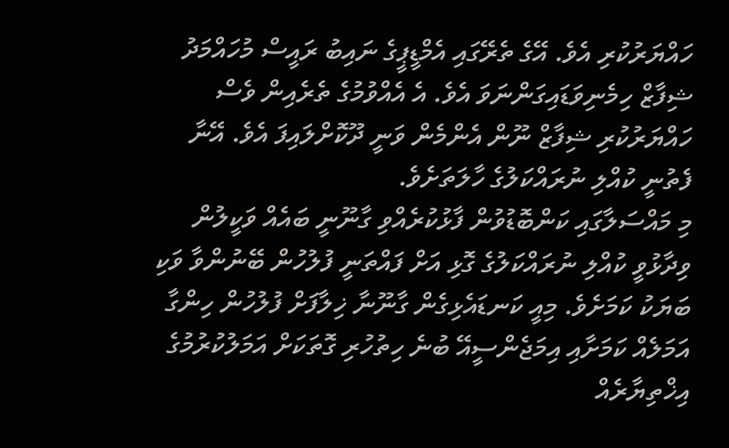ހައްޔަރުކުރި އެވެ. އޭގެ ތެރޭގައި އެމްޑީޕީގެ ނައިބު ރައީސް މުހައްމަދު ޝިފާޒް ހިމެނިވަޑައިގަންނަވަ އެވެ. އެ އެއްވުމުގެ ތެރެއިން ވެސް ހައްޔަރުކުރި ޝިފާޒް ނޫން އެންމެން ވަނީ ދޫކޮށްލައިފަ އެވެ. އޭނާ ފެތުނީ ކުއްލި ނުރައްކަލުގެ ހާލަތަށެވެ.
މި މައްސަލާގައި ކަންބޮޑުވުން ފާޅުކުރެއްވި ގާނޫނީ ބައެއް ވަކީލުން ވިދާޅުވީ ކުއްލި ނުރައްކަލުގެ ގޮޅި އަށް ފައްތަނީ ފުލުހުން ބޭނުންވާ ވަކި ބަޔަކު ކަމަށެވެ. މިއީ ކަނޑައެޅިގެން ގާނޫނާ ޚިލާފަށް ފުލުހުން ހިންގާ އަމަލެއް ކަމަށާއި އިމަޖެންސީއޭ ބުނެ ހިތުހުރި ގޮތަކަށް އަމަލުކުރުމުގެ އިޚްތިޔާރެއް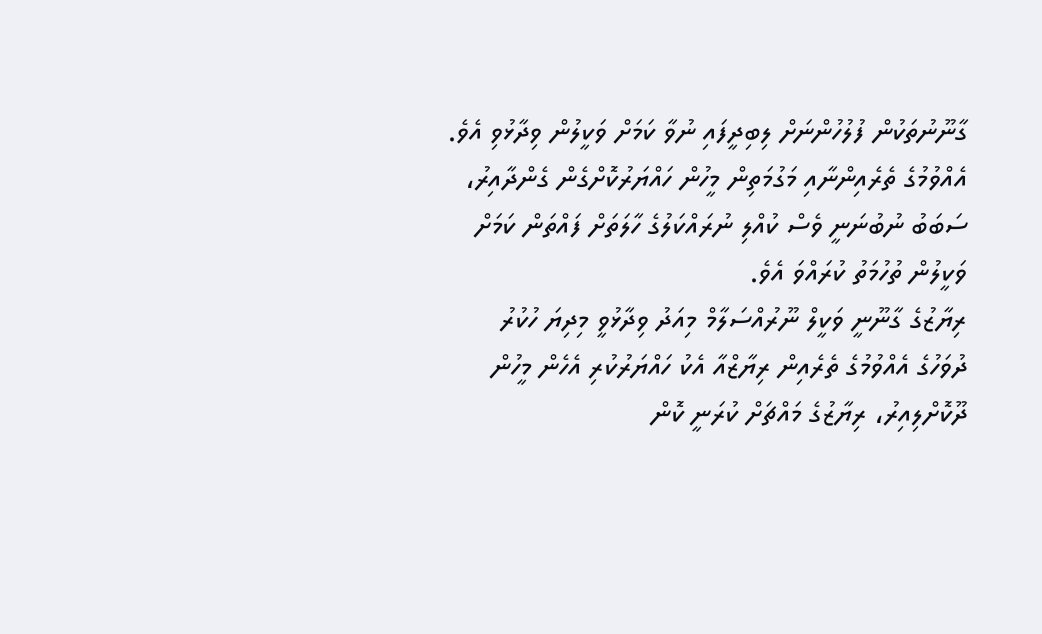ގާނޫނުތަކުން ފުލުހުންނަށް ލިބިދީފައި ނުވާ ކަމަށް ވަކީލުން ވިދާޅުވި އެވެ.
އެއްވުމުގެ ތެރެއިންނާއި މަގުމަތިން މީހުން ހައްޔަރުކޮށްގެން ގެންދާއިރު، ސަބަބު ނުބުނަނީ ވެސް ކުއްލި ނުރައްކަލުގެ ހާލަތަށް ފައްތަން ކަމަށް ވަކީލުން ތުހުމަތު ކުރައްވަ އެވެ.
ރިޔާޒުގެ ގާނޫނީ ވަކީލް ނޫރުއްސަލާމް މިއަދު ވިދާޅުވީ މިދިޔަ ހުކުރު ދުވަހުގެ އެއްވުމުގެ ތެރެއިން ރިޔާޒްއާ އެކު ހައްޔަރުކުރި އެހެން މީހުން ދޫކޮށްލިއިރު، ރިޔާޒުގެ މައްޗަށް ކުރަނީ ކޮން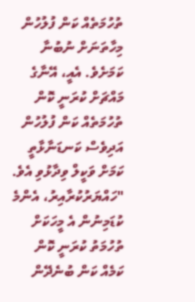ތުހުމަތެއް ކަން ފުލުހުން މިހާތަނަށް ނުބުނާ ކަމަށެވެ. އެއީ، އޭނާގެ މައްޗަށް ކުރަނީ ކޮން ތުހުމަތެއް ކަން ފުލުހުން އަދިވެސް ކަނޑަނާޅާތީ ކަމަށް ވަކީލް ވިދާޅުވި އެވެ.
"ހައްޔަރުކުރާއިރު، އެންމެ ކުޑަމިނުން އެ މީހަކަށް ތުހުމަތު ކުރަނީ ކޮން ކަމެއް ކަން ބުނެދޭން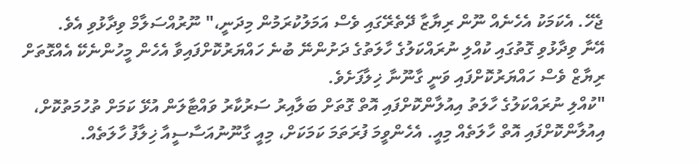ޖެހޭ. އެކަމަކު އެހެނެއް ނޫން ރިޔާޒާ ދޭތެރޭގައި ވެސް އަމަލުކުރަމުން މިދަނީ،" ނޫރުއްސަލާމް ވިދާޅުވި އެވެ.
އޭނާ ވިދާޅުވި ގޮތުގައި ކުއްލި ނުރައްކަލުގެ ހާލަތުގެ ދަށުންނޭ ބުނެ ހައްޔަރުކޮށްފައިވާ އެހެން މީހުންނެކޭ އެއްގޮތަށް ރިޔާޒް ވެސް ހައްޔަރުކޮށްފައި ވަނީ ގާނޫނާ ޚިލާފަށެވެ.
"ކުއްލި ނުރައްކަލުގެ ހާލަތު އިއުލާންކޮށްފައި އޮތް ގޮތަށް ބަލާއިރު ސަރުކާރު ވައްޓާލަން އުޅޭ ކަމަށް ތުހުމަތުކޮށް، އިއުލާންކޮށްފައި އޮތް ހާލަތެއް މިއީ. އެހެންވީމަ ފުރަތަމަ ކަމަކަށް، މިއީ ގާނޫނުއަސާސީއާ ޚިލާފު ހާލަތެއް.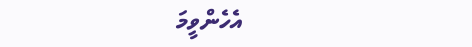އެހެންވީމަ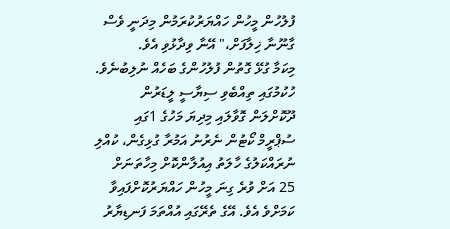ފުލުހުން މީހުން ހައްޔަރުކުރަމުން މިދަނީ ވެސް ގާނޫނާ ޚިލާފަށް،" އޭނާ ވިދާޅުވި އެވެ.
މިކަމާ ގުޅޭ ގޮތުން ފުލުހުންގެ ބަހެއް ނުލިބުނެވެ.
ހުކުމުގައި ތިއްބެވި ސިޔާސީ ލީޑަރުން ދޫކޮށްލަން ގޮވާލައި މިދިޔަ މަހުގެ 1ގައި ސުޕްރީމް ކޯޓުން ނެރުނު އަމުރާ ގުޅިގެން، ކުއްލި ނުރައްކަލުގެ ހާލަތު އިއުލާންކޮށް މިހާތަނަށް 25 އަށް ވުރެ ގިނަ މީހުން ހައްޔަރުކޮށްފައިވާ ކަމަށްވެ އެވެ. އޭގެ ތެރޭގައި އުއްތަމަ ފަނޑިޔާރު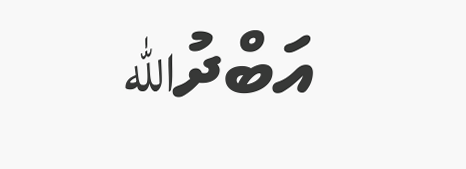އަބްދުالله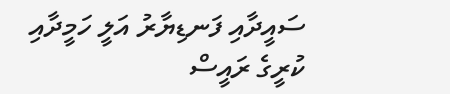ސައީދާއި ފަނޑިޔާރު އަލީ ހަމީދާއި ކުރީގެ ރައީސް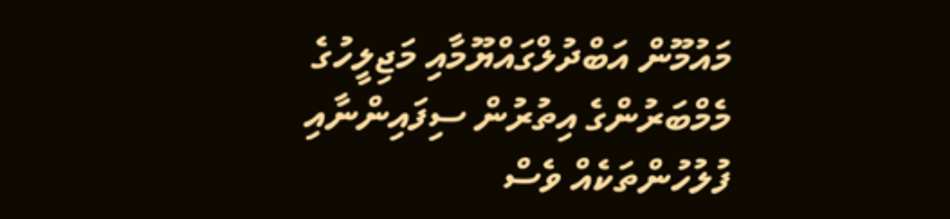މައުމޫން އަބްދުލްގައްޔޫމާއި މަޖިލީހުގެ މެމްބަރުންގެ އިތުރުން ސިފައިންނާއި ފުލުހުންތަކެއް ވެސް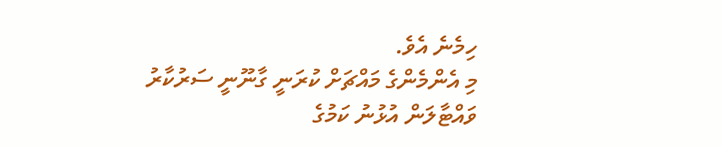ހިމެނެ އެވެ.
މި އެންމެންގެ މައްޗަށް ކުރަނީ ގާނޫނީ ސަރުކާރު ވައްޓާލަން އުޅުނު ކަމުގެ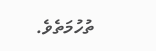ތުހުމަތެވެ.